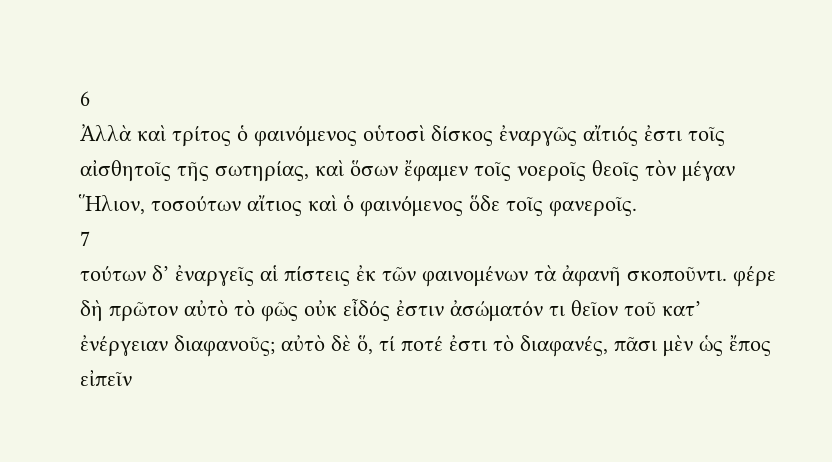6
Ἀλλὰ καὶ τρίτος ὁ φαινόμενος οὑτοσὶ δίσκος ἐναργῶς αἴτιός ἐστι τοῖς αἰσθητοῖς τῆς σωτηρίας, καὶ ὅσων ἔφαμεν τοῖς νοεροῖς θεοῖς τὸν μέγαν Ἥλιον, τοσούτων αἴτιος καὶ ὁ φαινόμενος ὅδε τοῖς φανεροῖς.
7
τούτων δ’ ἐναργεῖς αἱ πίστεις ἐκ τῶν φαινομένων τὰ ἀφανῆ σκοποῦντι. φέρε δὴ πρῶτον αὐτὸ τὸ φῶς οὐκ εἶδός ἐστιν ἀσώματόν τι θεῖον τοῦ κατ’ ἐνέργειαν διαφανοῦς; αὐτὸ δὲ ὅ, τί ποτέ ἐστι τὸ διαφανές, πᾶσι μὲν ὡς ἔπος εἰπεῖν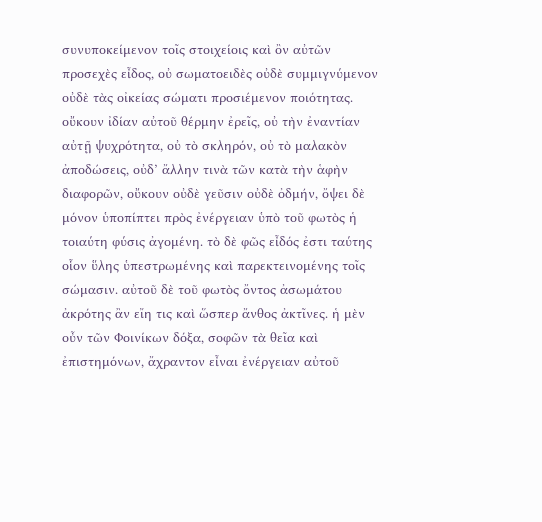συνυποκείμενον τοῖς στοιχείοις καὶ ὂν αὐτῶν προσεχὲς εἶδος, οὐ σωματοειδὲς οὐδὲ συμμιγνύμενον οὐδὲ τὰς οἰκείας σώματι προσιέμενον ποιότητας. οὔκουν ἰδίαν αὐτοῦ θέρμην ἐρεῖς, οὐ τὴν ἐναντίαν αὐτῇ ψυχρότητα, οὐ τὸ σκληρόν, οὐ τὸ μαλακὸν ἀποδώσεις, οὐδ’ ἄλλην τινὰ τῶν κατὰ τὴν ἁφὴν διαφορῶν, οὔκουν οὐδὲ γεῦσιν οὐδὲ ὀδμήν, ὄψει δὲ μόνον ὑποπίπτει πρὸς ἐνέργειαν ὑπὸ τοῦ φωτὸς ἡ τοιαύτη φύσις ἀγομένη. τὸ δὲ φῶς εἶδός ἐστι ταύτης οἷον ὕλης ὑπεστρωμένης καὶ παρεκτεινομένης τοῖς σώμασιν. αὐτοῦ δὲ τοῦ φωτὸς ὄντος ἀσωμάτου ἀκρότης ἂν εἴη τις καὶ ὥσπερ ἄνθος ἀκτῖνες. ἡ μὲν οὖν τῶν Φοινίκων δόξα, σοφῶν τὰ θεῖα καὶ ἐπιστημόνων, ἄχραντον εἶναι ἐνέργειαν αὐτοῦ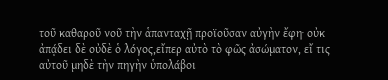τοῦ καθαροῦ νοῦ τὴν ἁπανταχῇ προϊοῦσαν αὐγὴν ἔφη· οὐκ ἀπᾴδει δὲ οὐδὲ ὁ λόγος,εἴπερ αὐτὸ τὸ φῶς ἀσώματον, εἴ τις αὐτοῦ μηδὲ τὴν πηγὴν ὑπολάβοι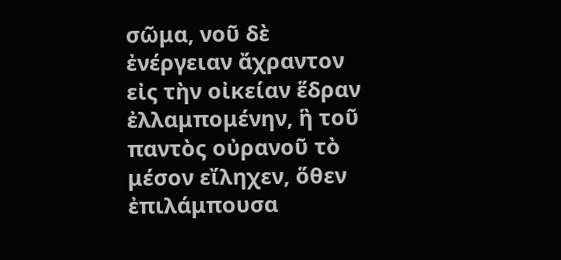σῶμα, νοῦ δὲ ἐνέργειαν ἄχραντον εἰς τὴν οἰκείαν ἕδραν ἐλλαμπομένην, ἣ τοῦ παντὸς οὐρανοῦ τὸ μέσον εἴληχεν, ὅθεν ἐπιλάμπουσα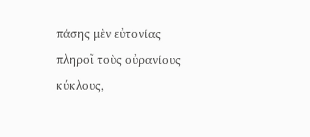πάσης μὲν εὐτονίας πληροῖ τοὺς οὐρανίους κύκλους,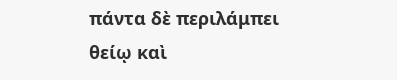πάντα δὲ περιλάμπει θείῳ καὶ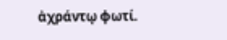ἀχράντῳ φωτί.